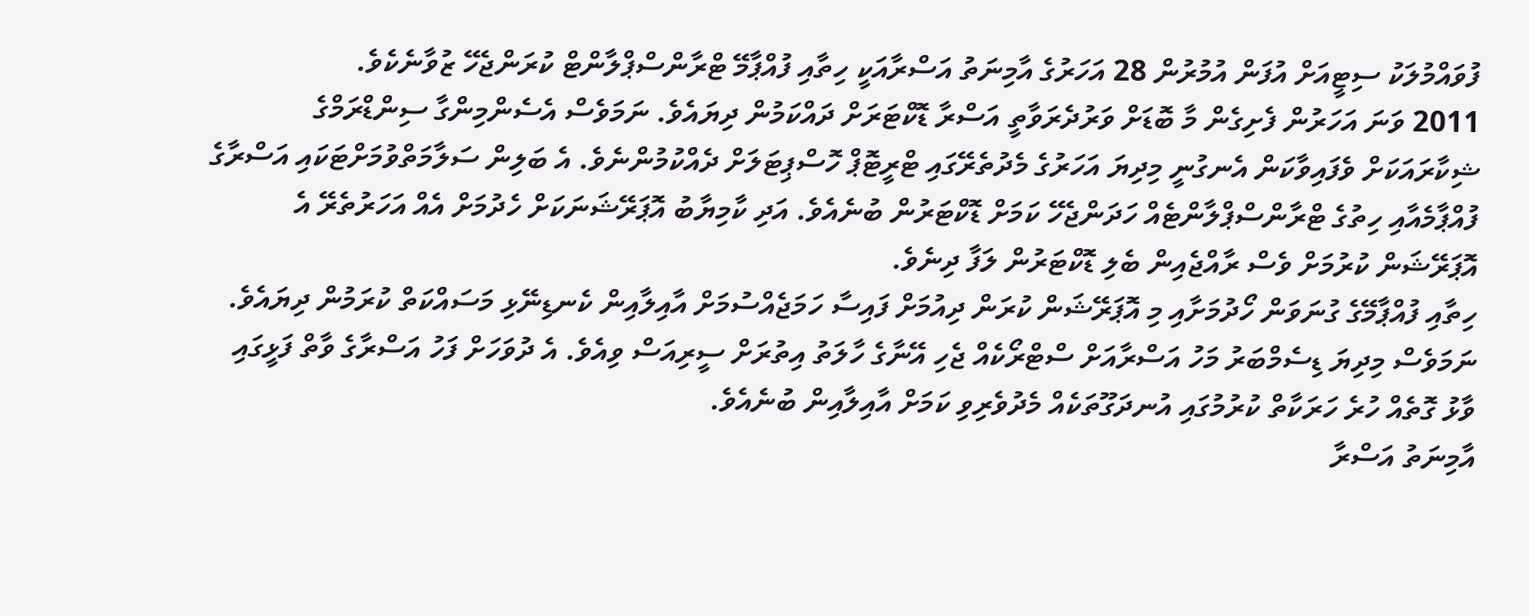ފުވައްމުލަކު ސިޓީއަށް އުފަން އުމުރުން 28 އަހަރުގެ އާމިނަތު އަސްރާއަކީ ހިތާއި ފުއްޕާމޭ ޓްރާންސްޕްލާންޓް ކުރަންޖެހޭ ޒުވާނެކެވެ.
2011 ވަނަ އަހަރުން ފެށިގެން މާ ބޮޑަށް ވަރުދެރަވާތީ އަސްރާ ޑޮކްޓަރަށް ދައްކަމުން ދިޔައެވެ. ނަމަވެސް އެސެންމިންގާ ސިންޑްރަމްގެ ޝިކާރައަކަށް ވެފައިވާކަން އެނގުނީ މިދިޔަ އަހަރުގެ މެދުތެރޭގައި ޓްރީޓޮޕް ހޮސްޕިޓަލަށް ދެއްކުމުންނެވެ. އެ ބަލިން ސަލާމަތްވުމަށްޓަކައި އަސްރާގެ ފުއްޕާމެއާއި ހިތުގެ ޓްރާންސްޕްލާންޓެއް ހަދަންޖެހޭ ކަމަށް ޑޮކްޓަރުން ބުނެއެވެ. އަދި ކާމިޔާބު އޮޕަރޭޝަނަކަށް ހެދުމަށް އެއް އަހަރުތެރޭ އެ އޮޕަރޭޝަން ކުރުމަށް ވެސް ރާއްޖެއިން ބެލި ޑޮކްޓަރުން ލަފާ ދިނެވެ.
ހިތާއި ފުއްޕާމޭގެ ގުނަވަން ހޯދުމަށާއި މި އޮޕަރޭޝަން ކުރަން ދިއުމަށް ފައިސާ ހަމަޖެއްސުމަށް އާއިލާއިން ކެނޑިނޭޅި މަސައްކަތް ކުރަމުން ދިޔައެވެ. ނަމަވެސް މިދިޔަ ޑިސެމްބަރު މަހު އަސްރާއަށް ސްޓްރޯކެއް ޖެހި އޭނާގެ ހާލަތު އިތުރަށް ސީރިއަސް ވިއެވެ. އެ ދުވަހަށް ފަހު އަސްރާގެ ވާތް ފަޅީގައި ވާޅު ގޮތެއް ހުރެ ހަރަކާތް ކުރުމުގައި އުނދަގޫތަކެއް މެދުވެރިވި ކަމަށް އާއިލާއިން ބުނެއެވެ.
އާމިނަތު އަސްރާ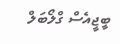ބީޖީއެސް ގްލޯބަލް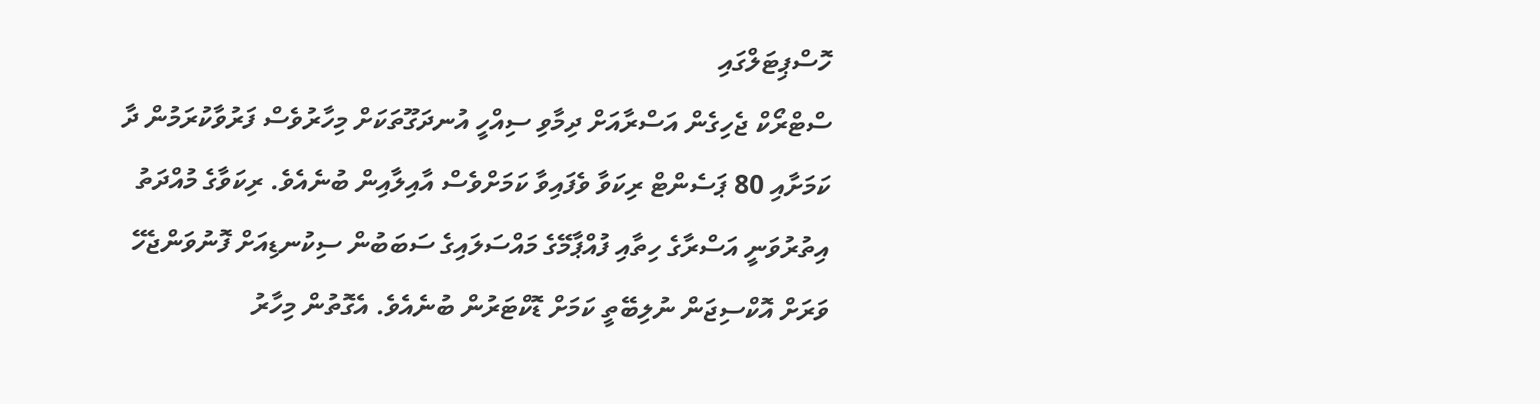ހޮސްޕިޓަލްގައި
ސްޓްރޯކް ޖެހިގެން އަސްރާއަށް ދިމާވި ސިއްހީ އުނދަގޫތަކަށް މިހާރުވެސް ފަރުވާކުރަމުން ދާ ކަމަށާއި 80 ޕަސެންޓް ރިކަވާ ވެފައިވާ ކަމަށްވެސް އާއިލާއިން ބުނެއެވެ. ރިކަވާގެ މުއްދަތު އިތުރުވަނީ އަސްރާގެ ހިތާއި ފުއްޕާމޭގެ މައްސަލައިގެ ސަބަބުން ސިކުނޑިއަށް ފޮނުވަންޖެހޭ ވަރަށް އޮކްސިޖަން ނުލިބޭތީ ކަމަށް ޑޮކްޓަރުން ބުނެއެވެ. އެގޮތުން މިހާރު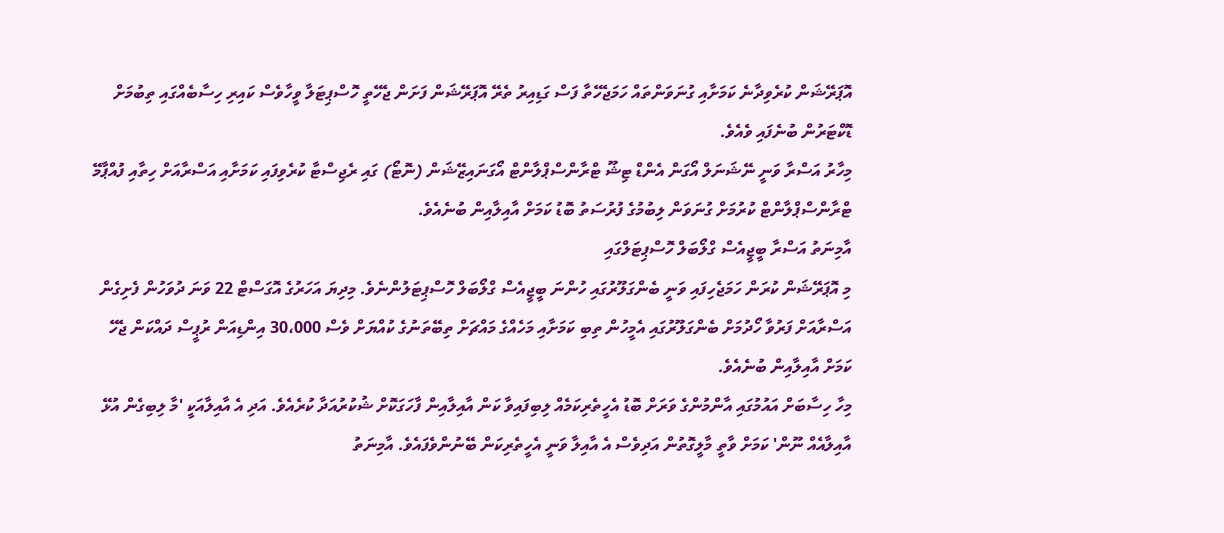އޮޕަރޭޝަން ކުރެވިދާނެ ކަމަށާއި ގުނަވަންތައް ހަމަޖެހޭތާ ފަސް ގަޑިއިރު ތެރޭ އޮޕަރޭޝަން ފަށަން ޖެހޭތީ ހޮސްޕިޓަލާ ވީހާވެސް ކައިރި ހިސާބެއްގައި ތިބުމަށް ޑޮކްޓަރުން ބުނެފައި ވެއެވެ.
މިހާރު އަސްރާ ވަނީ ނޭޝަނަލް އޯގަން އެންޑް ޓިޝޫ ޓްރާންސްޕްލާންޓް އޯގަނައިޒޭޝަން (ނޮޓޯ) ގައި ރެޖިސްޓާ ކުރެވިފައި ކަމަށާއި އަސްރާއަށް ހިތާއި ފުއްޕާމޭ ޓްރާންސްޕްލާންޓް ކުރުމަށް ގުނަވަން ލިބުމުގެ ފުރުސަތު ބޮޑު ކަމަށް އާއިލާއިން ބުނެއެވެ.
އާމިނަތު އަސްރާ ބީޖީއެސް ގްލޯބަލް ހޮސްޕިޓަލްގައި
މި އޮޕަރޭޝަން ކުރަން ހަމަޖެހިފައި ވަނީ ބެންގަލޫރުގައި ހުންނަ ބީޖީއެސް ގްލޯބަލް ހޮސްޕިޓަލުންނެވެ. މިދިޔަ އަހަރުގެ އޮގަސްޓް 22 ވަނަ ދުވަހުން ފެށިގެން އަސްރާއަށް ފަރުވާ ހޯދުމަށް ބެންގަލޫރުގައި އެމީހުން ތިބި ކަމަށާއި މަހެއްގެ މައްޗަށް ތިބޭތަނުގެ ކުއްޔަށް ވެސް 30،000 އިންޑިއަން ރުޕީސް ދައްކަން ޖެހޭ ކަމަށް އާއިލާއިން ބުނެއެވެ.
މިހާ ހިސާބަށް އައުމުގައި އާންމުންގެ ވަރަށް ބޮޑު އެހީތެރިކަމެއް ލިބިފައިވާ ކަން އާއިލާއިން ފާހަގަކޮށް ޝުކުރުއަދާ ކުރެއެވެ. އަދި އެ އާއިލާއަކީ 'މާ ލިބިގެން އުޅޭ އާއިލާއެއް ނޫން' ކަމަށް ވާތީ މާލީގޮތުން އަދިވެސް އެ އާއިލާ ވަނީ އެހީތެރިކަން ބޭނުންވެފައެވެ. އާމިނަތު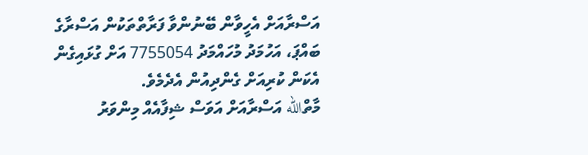އަސްރާއަށް އެހީވާން ބޭނުންވާ ފަރާތްތަކުން އަސްރާގެ ބައްޕަ، އަހުމަދު މުހައްމަދު 7755054 އަށް ގުޅައިގެން އެކަން ކުރިއަށް ގެންދިއުން އެދެމެވެ.
މާތްالله އަސްރާއަށް އަވަސް ޝިފާއެއް މިންވަރު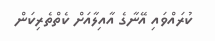ކުރައްވައި އޭނާގެ އާއިލާއަށް ކެތްތެރިކަން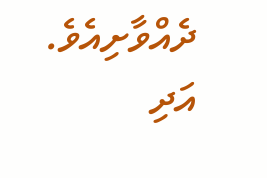ދެއްވާށިއެވެ. އަދި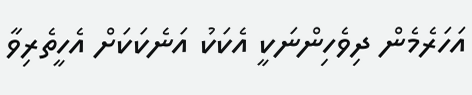އަހަރެމެން ދިވެހިންނަކީ އެކަކު އަނެކަކަށް އެހީތެރިވާ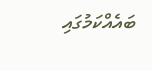ބައެއްކަމުގައި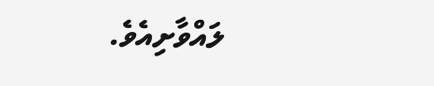ލައްވާށިއެވެ.